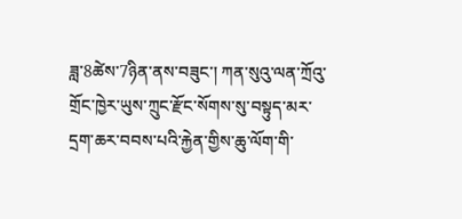ཟླ་8ཚེས་7ཉིན་ནས་བཟུང་། ཀན་སུའུ་ལན་ཀྲོའུ་གྲོང་ཁྱེར་ཡུས་ཀྲུང་རྫོང་སོགས་སུ་བསྟུད་མར་དྲག་ཆར་བབས་པའི་རྐྱེན་གྱིས་ཆུ་ལོག་གི་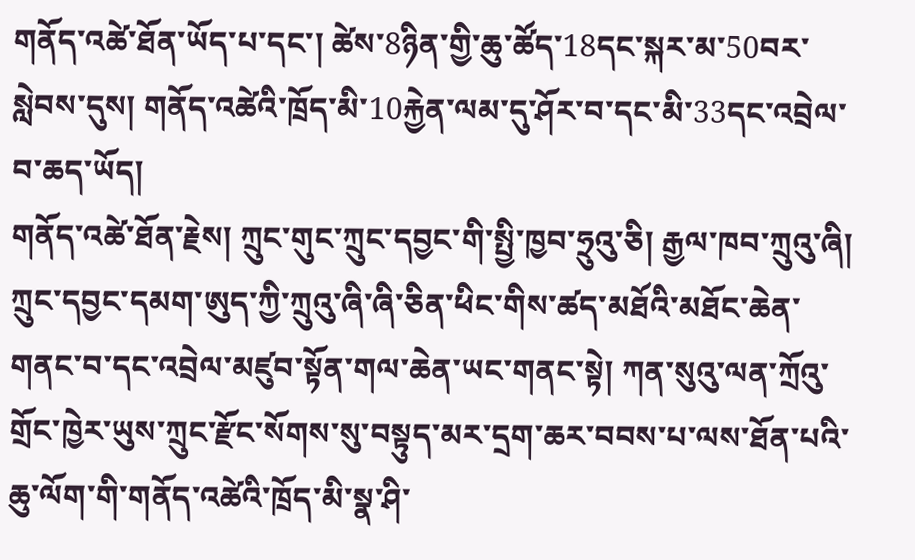གནོད་འཚེ་ཐོན་ཡོད་པ་དང་། ཚེས་8ཉིན་གྱི་ཆུ་ཚོད་18དང་སྐར་མ་50བར་སླེབས་དུས། གནོད་འཚེའི་ཁྲོད་མི་10རྐྱེན་ལམ་དུ་ཤོར་བ་དང་མི་33དང་འབྲེལ་བ་ཆད་ཡོད།
གནོད་འཚེ་ཐོན་རྗེས། ཀྲུང་གུང་ཀྲུང་དབྱང་གི་སྤྱི་ཁྱབ་ཧྲུའུ་ཅི། རྒྱལ་ཁབ་ཀྲུའུ་ཞི། ཀྲུང་དབྱང་དམག་ཨུད་ཀྱི་ཀྲུའུ་ཞི་ཞི་ཅིན་ཕིང་གིས་ཚད་མཐོའི་མཐོང་ཆེན་གནང་བ་དང་འབྲེལ་མཛུབ་སྟོན་གལ་ཆེན་ཡང་གནང་སྟེ། ཀན་སུའུ་ལན་ཀྲོའུ་གྲོང་ཁྱེར་ཡུས་ཀྲུང་རྫོང་སོགས་སུ་བསྟུད་མར་དྲག་ཆར་བབས་པ་ལས་ཐོན་པའི་ཆུ་ལོག་གི་གནོད་འཚེའི་ཁྲོད་མི་སྣ་ཤི་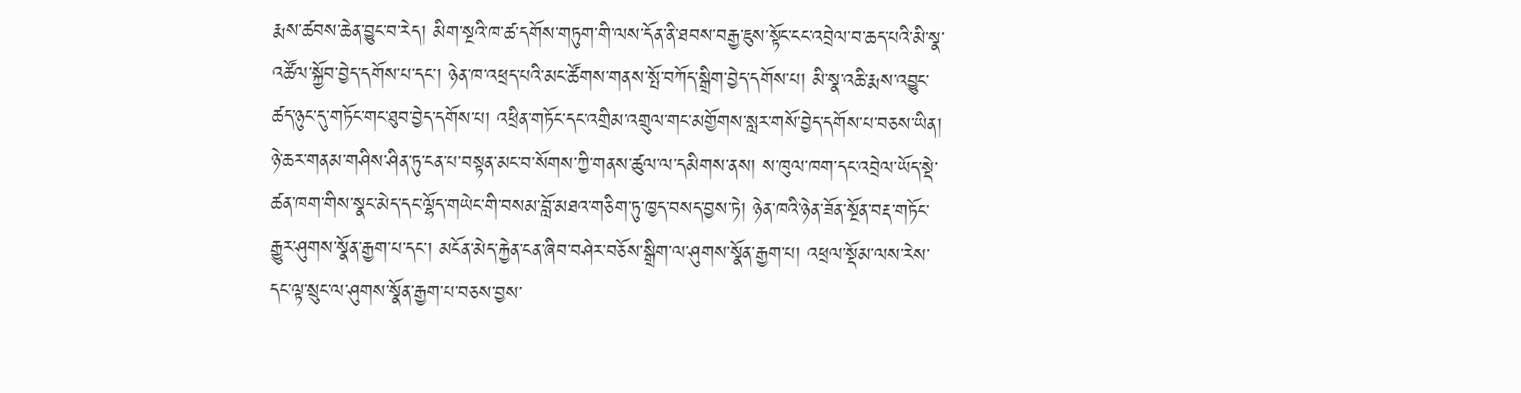རྨས་ཚབས་ཆེན་བྱུང་བ་རེད། མིག་སྔའི་ཁ་ཚ་དགོས་གཏུག་གི་ལས་དོན་ནི་ཐབས་བརྒྱ་ཇུས་སྟོང་ངང་འབྲེལ་བ་ཆད་པའི་མི་སྣ་འཚོལ་སྐྱོབ་བྱེད་དགོས་པ་དང་། ཉེན་ཁ་འཕྲད་པའི་མང་ཚོགས་གནས་སྤོ་བཀོད་སྒྲིག་བྱེད་དགོས་པ། མི་སྣ་འཆི་རྨས་འབྱུང་ཚད་ཉུང་དུ་གཏོང་གང་ཐུབ་བྱེད་དགོས་པ། འཕྲིན་གཏོང་དང་འགྲིམ་འགྲུལ་གང་མགྱོགས་སླར་གསོ་བྱེད་དགོས་པ་བཅས་ཡིན། ཉེ་ཆར་གནམ་གཤིས་ཤིན་ཏུ་ངན་པ་བསྟན་མང་བ་སོགས་ཀྱི་གནས་ཚུལ་ལ་དམིགས་ནས། ས་ཁུལ་ཁག་དང་འབྲེལ་ཡོད་སྡེ་ཚན་ཁག་གིས་སྣང་མེད་དང་ལྷོད་གཡེང་གི་བསམ་བློ་མཐའ་གཅིག་ཏུ་ཁྱད་བསད་བྱས་ཏེ། ཉེན་ཁའི་ཉེན་ཟོན་སྔོན་བརྡ་གཏོང་རྒྱུར་ཤུགས་སྣོན་རྒྱག་པ་དང་། མངོན་མེད་རྐྱེན་ངན་ཞིབ་བཤེར་བཅོས་སྒྲིག་ལ་ཤུགས་སྣོན་རྒྱག་པ། འཕྲལ་སྡོམ་ལས་རེས་དང་ལྟ་སྲུང་ལ་ཤུགས་སྣོན་རྒྱག་པ་བཅས་བྱས་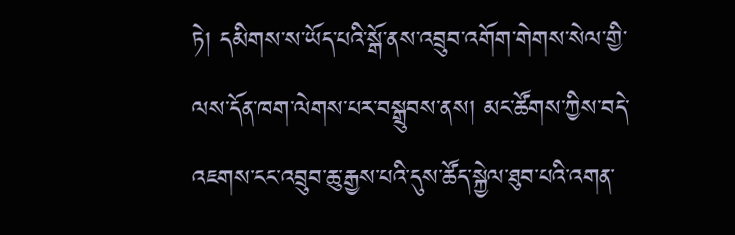ཏེ། དམིགས་ས་ཡོད་པའི་སྒོ་ནས་འབྲུབ་འགོག་གེགས་སེལ་གྱི་ལས་དོན་ཁག་ལེགས་པར་བསྒྲུབས་ནས། མང་ཚོགས་ཀྱིས་བདེ་འཇགས་ངང་འབྲུབ་ཆུ་རྒྱས་པའི་དུས་ཚོད་སྐྱེལ་ཐུབ་པའི་འགན་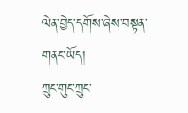ལེན་བྱེད་དགོས་ཞེས་བསྟན་གནང་ཡོད།
ཀྲུང་གུང་ཀྲུང་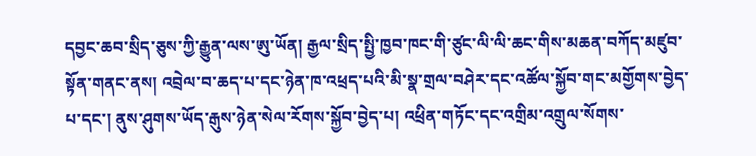དབྱང་ཆབ་སྲིད་ཅུས་ཀྱི་རྒྱུན་ལས་ཨུ་ཡོན། རྒྱལ་སྲིད་སྤྱི་ཁྱབ་ཁང་གི་ཙུང་ལི་ལི་ཆང་གིས་མཆན་བཀོད་མཛུབ་སྟོན་གནང་ནས། འབྲེལ་བ་ཆད་པ་དང་ཉེན་ཁ་འཕྲད་པའི་མི་སྣ་གྲལ་བཤེར་དང་འཚོལ་སྐྱོབ་གང་མགྱོགས་བྱེད་པ་དང་། ནུས་ཤུགས་ཡོད་རྒུས་ཉེན་སེལ་རོགས་སྐྱོབ་བྱེད་པ། འཕྲིན་གཏོང་དང་འགྲིམ་འགྲུལ་སོགས་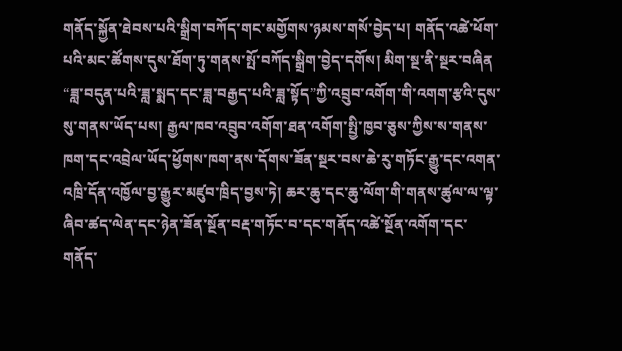གནོད་སྐྱོན་ཐེབས་པའི་སྒྲིག་བཀོད་གང་མགྱོགས་ཉམས་གསོ་བྱེད་པ། གནོད་འཚེ་ཕོག་པའི་མང་ཚོགས་དུས་ཐོག་ཏུ་གནས་སྤོ་བཀོད་སྒྲིག་བྱེད་དགོས། མིག་སྔ་ནི་སྔར་བཞིན “ཟླ་བདུན་པའི་ཟླ་སྨད་དང་ཟླ་བརྒྱད་པའི་ཟླ་སྟོད”ཀྱི་འབྲུབ་འགོག་གི་འགག་རྩའི་དུས་སུ་གནས་ཡོད་པས། རྒྱལ་ཁབ་འབྲུབ་འགོག་ཐན་འགོག་སྤྱི་ཁྱབ་ཅུས་ཀྱིས་ས་གནས་ཁག་དང་འབྲེལ་ཡོད་ཕྱོགས་ཁག་ནས་དོགས་ཟོན་སྔར་བས་ཆེ་རུ་གཏོང་རྒྱུ་དང་འགན་འཁྲི་དོན་འཁྱོལ་བྱ་རྒྱུར་མཛུབ་ཁྲིད་བྱས་ཏེ། ཆར་ཆུ་དང་ཆུ་ལོག་གི་གནས་ཚུལ་ལ་ལྟ་ཞིབ་ཚད་ལེན་དང་ཉེན་ཟོན་སྔོན་བརྡ་གཏོང་བ་དང་གནོད་འཚེ་སྔོན་འགོག་དང་གནོད་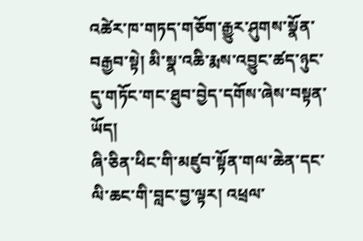འཚེར་ཁ་གཏད་གཅོག་རྒྱུར་ཤུགས་སྣོན་བརྒྱབ་སྟེ། མི་སྣ་འཆི་རྨས་འབྱུང་ཚད་ཉུང་དུ་གཏོང་གང་ཐུབ་བྱེད་དགོས་ཞེས་བསྟན་ཡོད།
ཞི་ཅིན་ཕིང་གི་མཛུབ་སྟོན་གལ་ཆེན་དང་ལི་ཆང་གི་བླང་བྱ་ལྟར། འཕྲལ་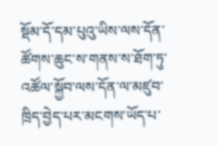སྡོམ་དོ་དམ་པུའུ་ཡིས་ལས་དོན་ཚོགས་ཆུང་ས་གནས་ས་ཐོག་ཏུ་འཚོལ་སྐྱོབ་ལས་དོན་ལ་མཛུབ་ཁྲིད་བྱེད་པར་མངགས་ཡོད་པ་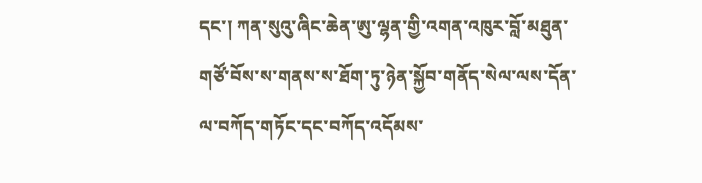དང་། ཀན་སུའུ་ཞིང་ཆེན་ཨུ་ལྷན་གྱི་འགན་འཁུར་བློ་མཐུན་གཙོ་བོས་ས་གནས་ས་ཐོག་ཏུ་ཉེན་སྐྱོབ་གནོད་སེལ་ལས་དོན་ལ་བཀོད་གཏོང་དང་བཀོད་འདོམས་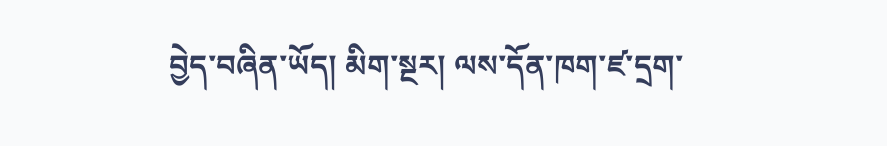བྱེད་བཞིན་ཡོད། མིག་སྔར། ལས་དོན་ཁག་ཛ་དྲག་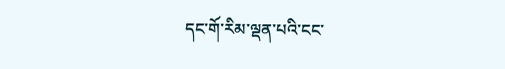དང་གོ་རིམ་ལྡན་པའི་ངང་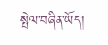སྤེལ་བཞིན་ཡོད།